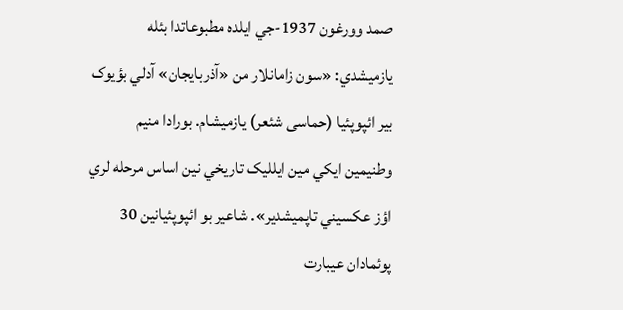صمد وورغون 1937-جي ايلده مطبوعاتدا بئله يازميشدي: «سون زامانلار من «آذربايجان» آدلي بؤيوک بير ائپوپئيا (حماسی شئعر) يازميشام. بورادا منيم وطنيمين ايکي مين ايلليک تاريخي نين اساس مرحله لري اؤز عکسيني تاپميشدير». شاعير بو ائپوپئيانين 30 پوئمادان عيبارت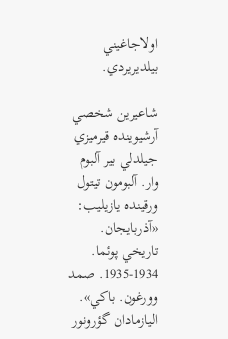اولاجاغيني بيلديريردي.

شاعيرين شخصي آرشيوينده قيرميزي جيلدلي بير آلبوم وار. آلبومون تيتول ورقينده يازيليب: «آذربايجان. تاريخي پوئما. 1934-1935. صمد وورغون. باکي». اليازمادان گؤرونور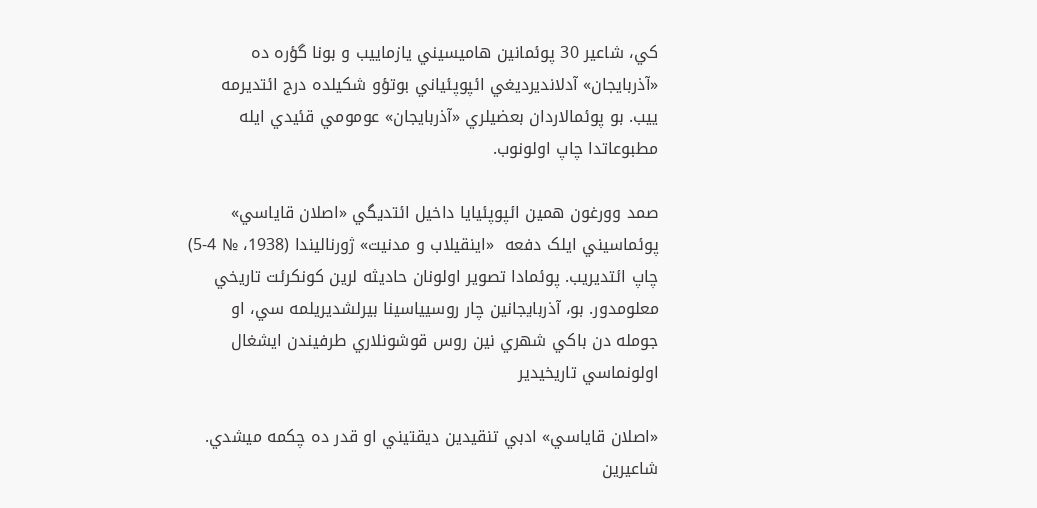کي، شاعير 30 پوئمانين هاميسيني يازماييب و بونا گؤره ده «آذربایجان» آدلانديرديغي ائپوپئياني بوتؤو شکيلده درج ائتديرمه ييب. بو پوئمالاردان بعضيلري «آذربایجان» عومومي قئيدي ايله مطبوعاتدا چاپ اولونوب.

صمد وورغون همين ائپوپئيايا داخيل ائتديگي «اصلان قاياسي» پوئماسيني ايلک دفعه  «اينقيلاب و مدنيت» ژورناليندا (1938، № 4-5) چاپ ائتديريب. پوئمادا تصوير اولونان حاديثه لرين کونکرئت تاريخي معلومدور. بو، آذربايجانين چار روسيياسينا بيرلشديريلمه سي، او جومله دن باکي شهري نين روس قوشونلاري طرفيندن ايشغال اولونماسي تاريخيدير

«اصلان قاياسي» ادبي تنقيدين ديقتيني او قدر ده چکمه ميشدي. شاعيرين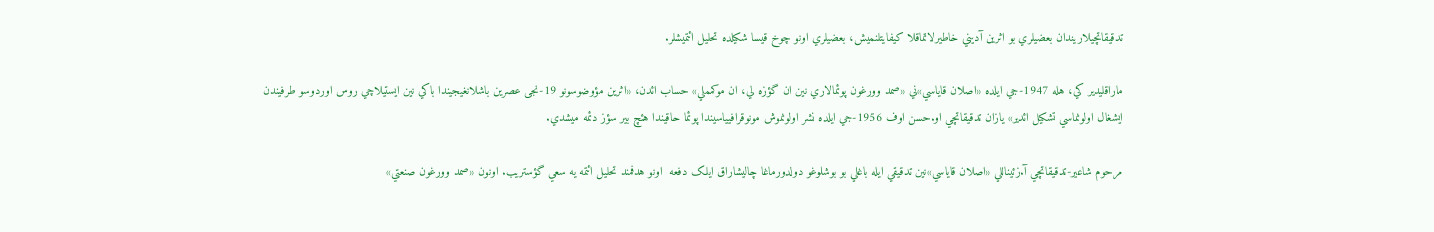تدقيقاتچيلاريندان بعضيلري بو اثرين آديني خاطيرلاتماقلا کيفايتلنميش، بعضيلري اونو چوخ قيسا شکيلده تحليل ائتميشلر.

ماراقليدير کي، هله 1947-جي ايلده «اصلان قاياسي»ني «صمد وورغون پوئمالاري نين ان گؤزه لي، ان موکمملي» حساب ائدن، «اثرين مؤوضوسونو 19-نجی عصرین باشلانغيجيندا باکي نين ايستيلاچي روس اوردوسو طرفيندن ايشغال اولونماسي تشکيل ائدير» يازان تدقيقاتچي او.حسن اوف 1956-جي ايلده نشر اولونموش مونوقرافيياسيندا پوئما حاقيندا هئچ بير سؤز دئمه ميشدي.

مرحوم شاعير-تدقيقاتچي آ.زئيناللي «اصلان قاياسي»نين تدقيقي ايله باغلي بو بوشلوغو دولدورماغا چاليشاراق ايلک دفعه  اونو هدفمند تحليل ائتمه يه سعي گؤستريب. اونون «صمد وورغون صنعتي»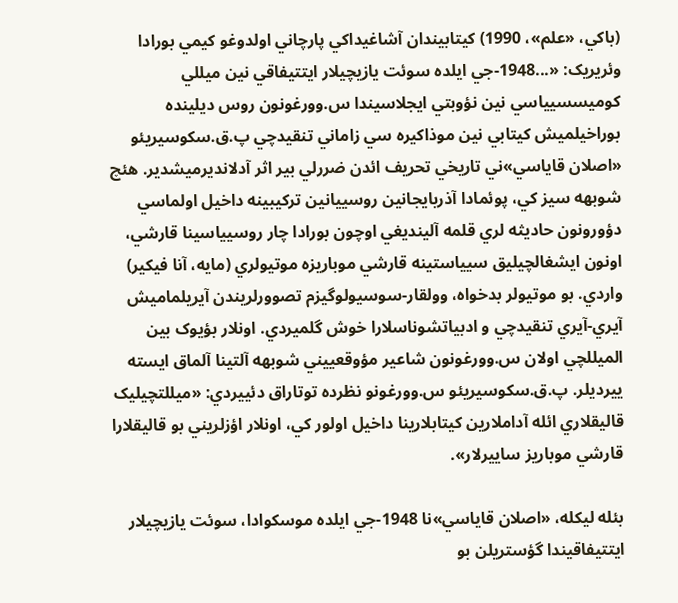(باکي، «علم»، 1990) کيتابيندان آشاغيداکي پارچاني اولدوغو کيمي بورادا وئريريک: «...1948-جي ايلده سوئت يازيچيلار ايتتيفاقي نين ميللي کوميسسيياسي نين نؤوبتي ايجلاسيندا س.وورغونون روس ديلينده بوراخيلميش کيتابي نين موذاکيره سي زاماني تنقيدچي پ.ق.سکوسيريئو «اصلان قاياسي»ني تاريخي تحريف ائدن ضررلي بير اثر آدلانديرميشدير. هئچ شوبهه سيز کي، پوئمادا آذربايجانين روسييانين ترکيبينه داخيل اولماسي دؤورونون حاديثه لري قلمه آلينديغي اوچون بورادا چار روسيياسينا قارشي، اونون ايشغالچيليق سيياستينه قارشي موباريزه موتيولري (مایه، آنا فیکیر) واردي. بو موتيولر بدخواه، وولقار-سوسيولوگيزم تصوورلريندن آيريلماميش آيري-آيري تنقيدچي و ادبياتشوناسلارا خوش گلميردي. اونلار بؤيوک بين الميللچي اولان س.وورغونون شاعير مؤوقعييني شوبهه آلتينا آلماق ايسته ييرديلر. پ.ق.سکوسيريئو س.وورغونو نظرده توتاراق دئييردي: «ميللتچيليک قاليقلاري ائله آداملارين کيتابلارينا داخيل اولور کي، اونلار اؤزلريني بو قاليقلارا قارشي موباريز ساييرلار».

بئله ليکله، «اصلان قاياسي»نا 1948-جي ايلده موسکوادا، سوئت يازيچيلار ايتتيفاقيندا گؤستريلن بو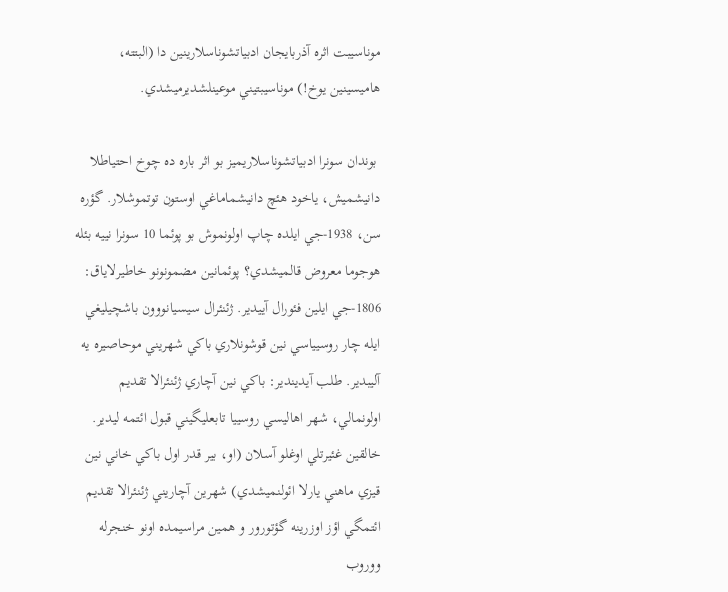موناسيبت اثره آذربايجان ادبياتشوناسلارينين دا (البتته، هاميسينين يوخ!) موناسيبتيني موعينلشديرميشدي.

 بوندان سونرا ادبياتشوناسلاريميز بو اثر باره ده چوخ احتياطلا دانيشميش، ياخود هئچ دانيشماماغي اوستون توتموشلار. گؤره سن، 1938-جي ايلده چاپ اولونموش بو پوئما 10 سونرا نييه بئله هوجوما معروض قالميشدي؟ پوئمانين مضمونونو خاطيرلاياق: 1806-جي ايلين فئورال آييدير. ژئنئرال سيسيانووون باشچيليغي ايله چار روسيياسي نين قوشونلاري باکي شهريني موحاصيره يه آليبدير. طلب آيديندير: باکي نين آچاري ژئنئرالا تقديم اولونمالي، شهر اهاليسي روسييا تابعليگيني قبول ائتمه ليدير. خالقين غئيرتلي اوغلو آسلان (او، بير قدر اول باکي خاني نين قيزي ماهني يارلا ائولنميشدي) شهرين آچاريني ژئنئرالا تقديم ائتمگي اؤز اوزرينه گؤتورور و همين مراسيمده اونو خنجرله ووروب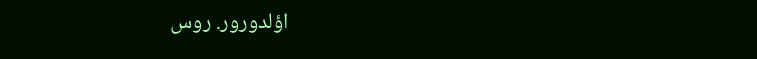اؤلدورور. روس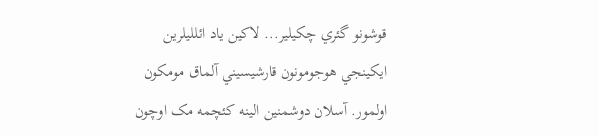قوشونو گئري چکيلير... لاکين ياد ائلليلرين ايکينجي هوجومونون قارشيسيني آلماق مومکون اولمور. آسلان دوشمنين الينه کئچمه مک اوچون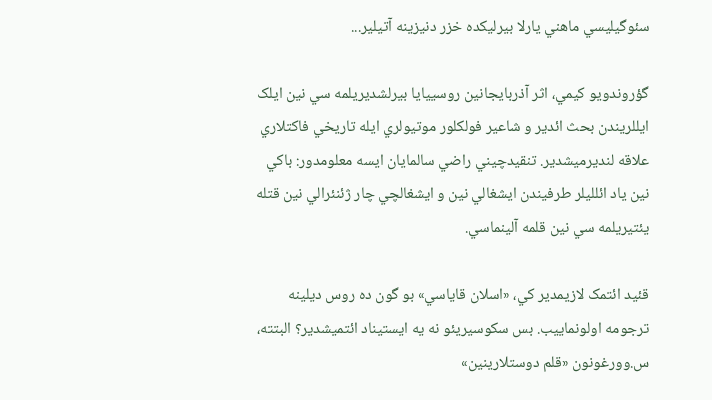سئوگيليسي ماهني يارلا بيرليکده خزر دنيزينه آتيلير...

گؤروندويو کيمي، اثر آذربايجانين روسييايا بيرلشديريلمه سي نين ايلک ايللريندن بحث ائدير و شاعير فولکلور موتيولري ايله تاريخي فاکتلاري علاقه لنديرميشدير. تنقيدچيني راضي سالمايان ايسه معلومدور: باکي نين ياد ائلليلر طرفيندن ايشغالي نين و ايشغالچي چار ژئنئرالي نين قتله يئتيريلمه سي نين قلمه آلينماسي.

قئيد ائتمک لازيمدير کي، «اسلان قاياسي» بو گون ده روس ديلينه ترجومه اولونماييب. بس سکوسيريئو نه يه ايستيناد ائتميشدير؟ البتته، س.وورغونون «قلم دوستلارينين»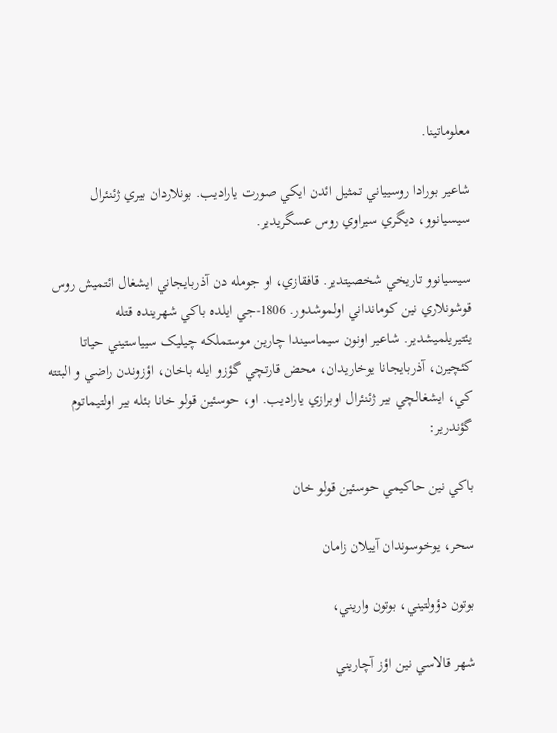معلوماتينا.

شاعير بورادا روسيياني تمثيل ائدن ايکي صورت ياراديب. بونلاردان بيري ژئنئرال سيسيانوو، ديگري سيراوي روس عسگريدير.

سيسيانوو تاريخي شخصيتدير. قافقازي، او جومله دن آذربايجاني ايشغال ائتميش روس قوشونلاري نين کومانداني اولموشدور. 1806-جي ايلده باکي شهرينده قتله يئتيريلميشدير. شاعير اونون سيماسيندا چارين موستملکه چيليک سيياستيني حياتا کئچيرن، آذربايجانا يوخاريدان، محض قارتچي گؤزو ايله باخان، اؤزوندن راضي و البتته کي، ايشغالچي بير ژئنئرال اوبرازي ياراديب. او، حوسئين قولو خانا بئله بير اولتيماتوم گؤندرير:

باکي نين حاکيمي حوسئين قولو خان

سحر، يوخوسوندان آييلان زامان

بوتون دؤولتيني، بوتون واريني،

شهر قالاسي نين اؤز آچاريني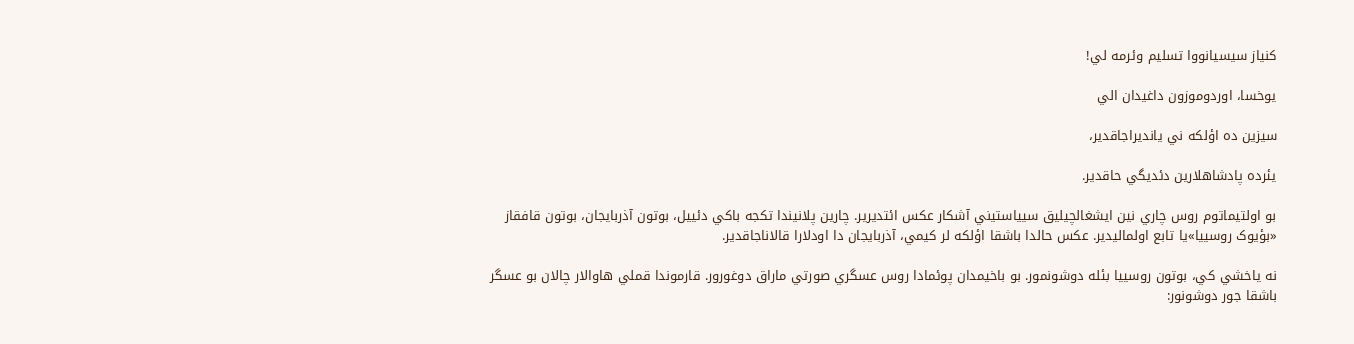کنياز سيسيانووا تسليم وئرمه لي!

يوخسا، اوردوموزون داغيدان الي

سيزين ده اؤلکه ني يانديراجاقدير،

يئرده پادشاهلارين دئديگي حاقدير.

بو اولتيماتوم روس چاري نين ايشغالچيليق سيياستيني آشکار عکس ائتديرير. چارين پلانيندا تکجه باکي دئييل، بوتون آذربايجان، بوتون قافقاز «بؤيوک روسييا»يا تابع اولماليدير. عکس حالدا باشقا اؤلکه لر کيمي، آذربايجان دا اودلارا قالاناجاقدير.

نه ياخشي کي، بوتون روسييا بئله دوشونمور. بو باخيمدان پوئمادا روس عسگري صورتي ماراق دوغورور. قارموندا قملي هاوالار چالان بو عسگر باشقا جور دوشونور: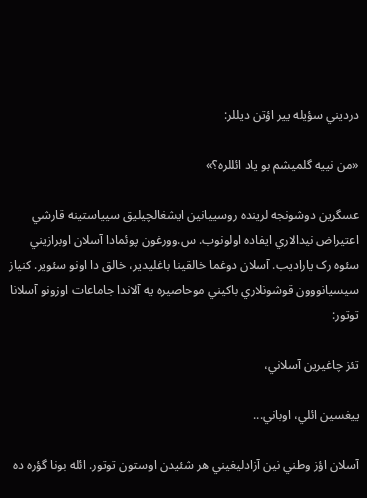درديني سؤيله يير اؤتن ديللر:

«من نييه گلميشم بو ياد ائللره؟»

عسگرين دوشونجه لرينده روسييانين ايشغالچيليق سيياستينه قارشي اعتيراض نيدالاري ايفاده اولونوب. س.وورغون پوئمادا آسلان اوبرازيني سئوه رک ياراديب. آسلان دوغما خالقينا باغليدير، خالق دا اونو سئوير. کنياز سيسيانووون قوشونلاري باکيني موحاصيره يه آلاندا جاماعات اوزونو آسلانا توتور:

تئز چاغيرين آسلاني،

ييغسين ائلي، اوباني...

آسلان اؤز وطني نين آزادليغيني هر شئيدن اوستون توتور. ائله بونا گؤره ده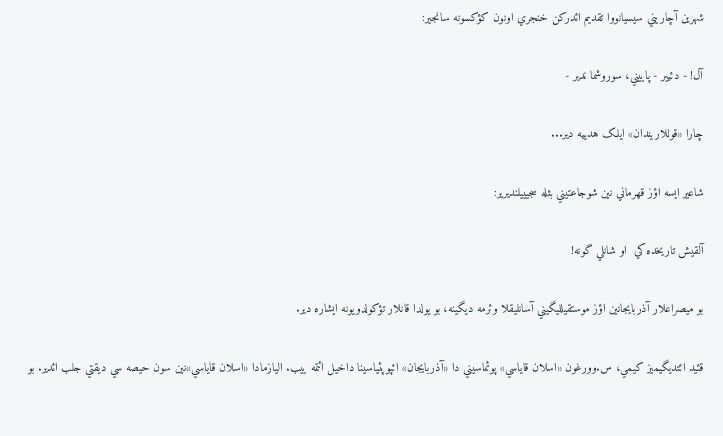شهرين آچاريني سيسيانووا تقديم ائدرکن خنجري اونون کؤکسونه سانجير:

آل! - دئيير - پاييني، سوروشما ندير -

چارا «قوللاريندان» ايلک هدييه دير...

شاعير ايسه اؤز قهرماني نين شوجاعتيني بئله سجيييلنديرير:

آلقيش تاريخده کي  او شانلي گونه!

بو ميصراعلار آذربايجانين اؤز موستقيلليگيني آسانليقلا وئرمه ديگينه، بو يولدا قانلار تؤکولدويونه ايشاره دير.

قئيد ائتديگيميز کيمي، س.وورغون «اسلان قاياسي» پوئماسيني دا «آذربایجان» ائپوپئياسينا داخيل ائتمه ييب. اليازمادا «اسلان قاياسي»نين سون حيصه سي ديقتي جلب ائدير. بو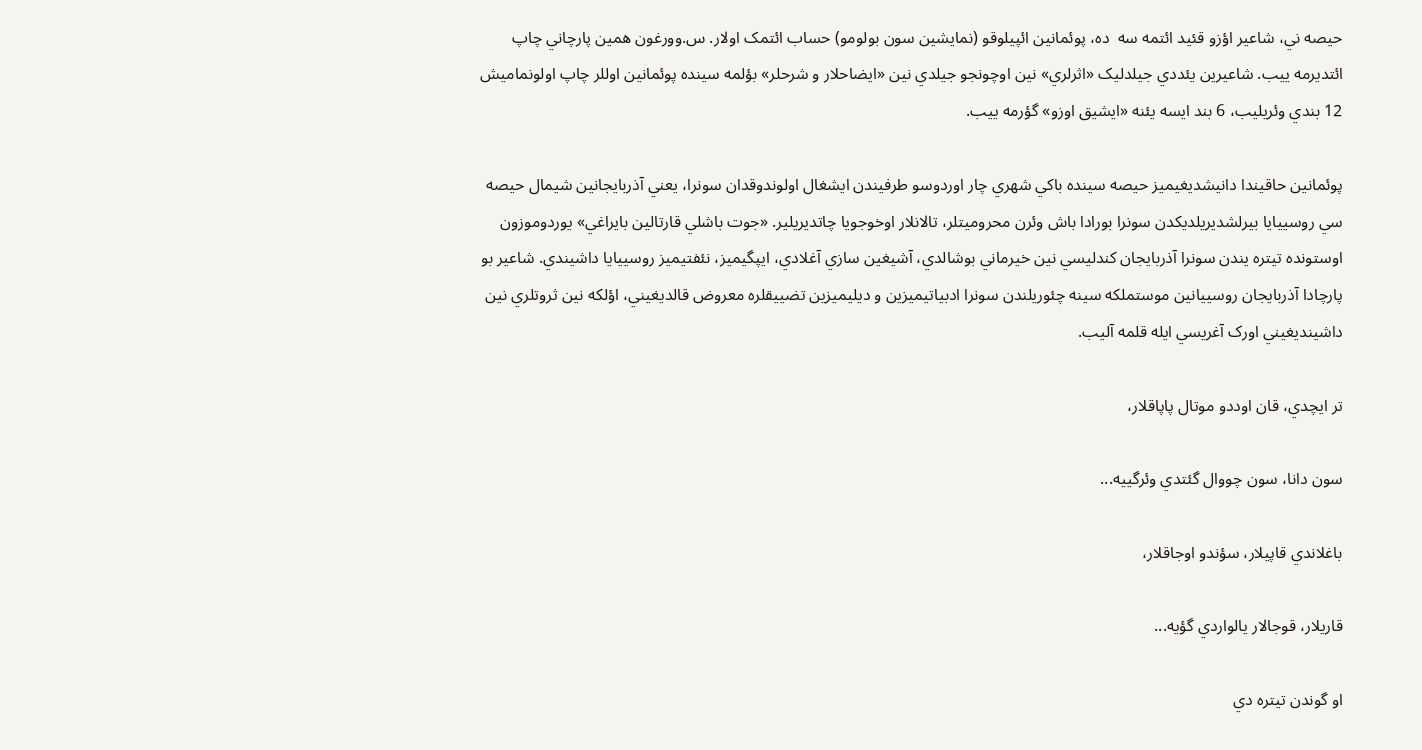حيصه ني، شاعير اؤزو قئيد ائتمه سه  ده، پوئمانين ائپيلوقو (نمایشین سون بولومو) حساب ائتمک اولار. س.وورغون همين پارچاني چاپ ائتديرمه ييب. شاعيرين يئددي جيلدليک «اثرلري» نين اوچونجو جيلدي نين «ایضاحلار و شرحلر» بؤلمه سينده پوئمانين اوللر چاپ اولونماميش 12 بندي وئريليب، 6 بند ايسه يئنه «ايشيق اوزو» گؤرمه ييب.

پوئمانين حاقيندا دانيشديغيميز حيصه سينده باکي شهري چار اوردوسو طرفيندن ايشغال اولوندوقدان سونرا، يعني آذربايجانين شيمال حيصه سي روسييايا بيرلشديريلديکدن سونرا بورادا باش وئرن محروميتلر، تالانلار اوخوجويا چاتديريلير. «جوت باشلي قارتالين بايراغي» يوردوموزون اوستونده تيتره يندن سونرا آذربايجان کندليسي نين خيرماني بوشالدي، آشيغين سازي آغلادي، ايپگيميز، نئفتيميز روسييايا داشيندي. شاعير بو پارچادا آذربايجان روسييانين موستملکه سينه چئوريلندن سونرا ادبياتيميزين و ديليميزين تضييقلره معروض قالديغيني، اؤلکه نين ثروتلري نين داشينديغيني اورک آغريسي ايله قلمه آليب.

تر ايچدي، قان اوددو موتال پاپاقلار،

سون دانا، سون چووال گئتدي وئرگييه...

باغلاندي قاپيلار، سؤندو اوجاقلار،

قاريلار، قوجالار يالواردي گؤيه...

او گوندن تيتره دي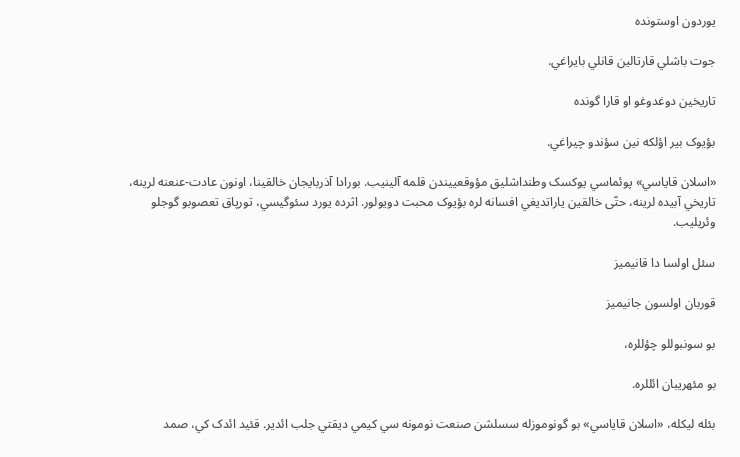يوردون اوستونده

جوت باشلي قارتالين قانلي بايراغي.

تاريخين دوغدوغو او قارا گونده

بؤيوک بير اؤلکه نين سؤندو چيراغي.

«اسلان قاياسي» پوئماسي يوکسک وطنداشليق مؤوقعييندن قلمه آلينيب. بورادا آذربايجان خالقينا، اونون عادت-عنعنه لرينه، تاريخي آبيده لرينه، حتّی خالقين ياراتديغي افسانه لره بؤيوک محبت دويولور. اثرده يورد سئوگيسي، تورپاق تعصوبو گوجلو وئريليب.

سئل اولسا دا قانيميز

قوربان اولسون جانيميز

بو سونبوللو چؤللره،

بو مئهريبان ائللره.

بئله ليکله، «اسلان قاياسي» بو گونوموزله سسلشن صنعت نومونه سي کيمي ديقتي جلب ائدير. قئيد ائدک کي، صمد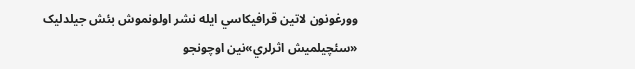وورغونون لاتين قرافيکاسي ايله نشر اولونموش بئش جيلدليک «سئچيلميش اثرلري»نين اوچونجو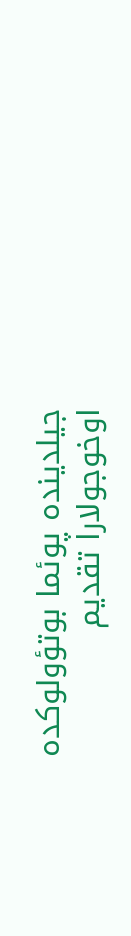جيلدينده پوئما بوتؤولوکده اوخوجولارا تقديم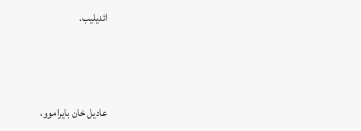ائديليب.



عاديل خان بايراموو،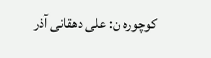کوچوره ن: علی دهقانی آذر